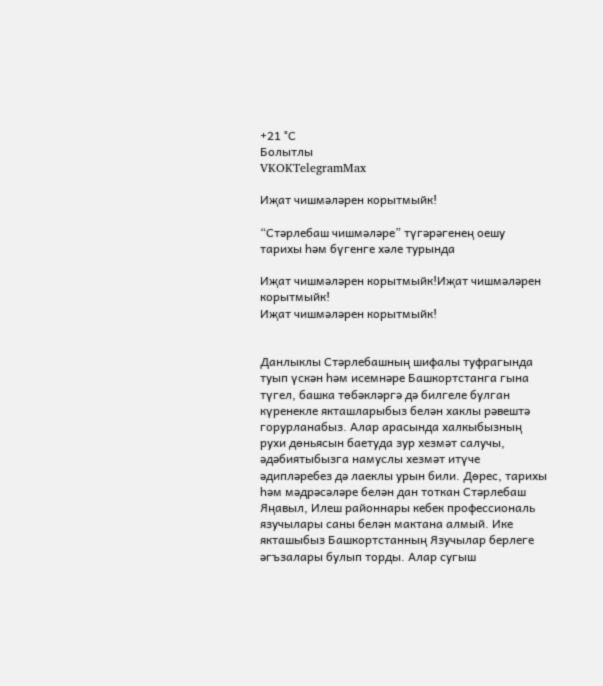+21 °С
Болытлы
VKOKTelegramMax

Иҗат чишмәләрен корытмыйк!

“Стәрлебаш чишмәләре” түгәрәгенең оешу тарихы һәм бүгенге хәле турында

Иҗат чишмәләрен корытмыйк!Иҗат чишмәләрен корытмыйк!
Иҗат чишмәләрен корытмыйк!


Данлыклы Стәрлебашның шифалы туфрагында туып үскән һәм исемнәре Башкортстанга гына түгел, башка төбәкләргә дә билгеле булган күренекле якташларыбыз белән хаклы рәвештә горурланабыз. Алар арасында халкыбызның рухи дөньясын баетуда зур хезмәт салучы, әдәбиятыбызга намуслы хезмәт итүче әдипләребез дә лаеклы урын били. Дөрес, тарихы һәм мәдрәсәләре белән дан тоткан Стәрлебаш Яңавыл, Илеш районнары кебек профессиональ язучылары саны белән мактана алмый. Ике якташыбыз Башкортстанның Язучылар берлеге әгъзалары булып торды. Алар сугыш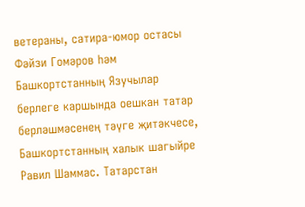ветераны, сатира-юмор остасы Фәйзи Гомәров һәм Башкортстанның Язучылар берлеге каршында оешкан татар берләшмәсенең тәүге җитәкчесе, Башкортстанның халык шагыйре Равил Шаммас. Татарстан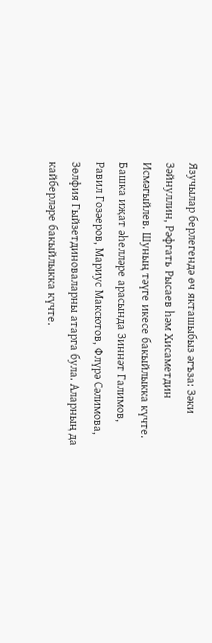Язучылар берлегендә өч якташыбыз әгъза: Зәки Зәйнуллин, Рәфгать Рысаев һәм Хисаметдин Исмәгыйлев. Шуның тәүге икесе бакыйлыкка күчте. Башка иҗат әһелләре арасында Зиннәт Галимов, Равил Гозәеров, Мариус Максютов, Флүрә Сәлимова, Зөлфия Гыйзетдиноваларны атарга була. Аларның да кайберләре бакыйлыкка күчте.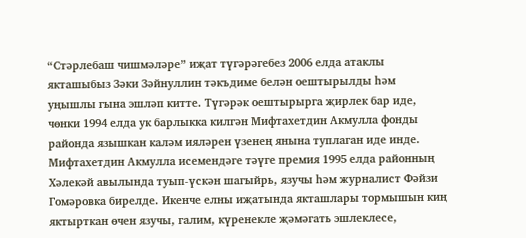“Стәрлебаш чишмәләре” иҗат түгәрәгебез 2006 елда атаклы якташыбыз Зәки Зәйнуллин тәкъдиме белән оештырылды һәм уңышлы гына эшләп китте. Түгәрәк оештырырга җирлек бар иде, чөнки 1994 елда ук барлыкка килгән Мифтахетдин Акмулла фонды районда язышкан каләм ияләрен үзенең янына туплаган иде инде. Мифтахетдин Акмулла исемендәге тәүге премия 1995 елда районның Хәлекәй авылында туып-үскән шагыйрь, язучы һәм журналист Фәйзи Гомәровка бирелде. Икенче елны иҗатында якташлары тормышын киң яктырткан өчен язучы, галим, күренекле җәмәгать эшлеклесе,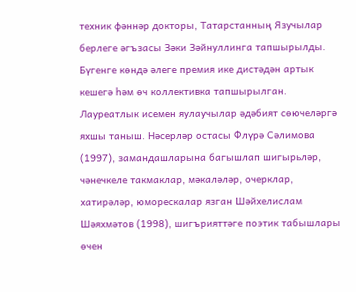техник фәннәр докторы, Татарстанның Язучылар берлеге әгъзасы Зәки Зәйнуллинга тапшырылды. Бүгенге көндә әлеге премия ике дистәдән артык кешегә һәм өч коллективка тапшырылган. Лауреатлык исемен яулаучылар әдәбият сөючеләргә яхшы таныш. Нәсерләр остасы Флүрә Сәлимова (1997), замандашларына багышлап шигырьләр, чәнечкеле такмаклар, мәкаләләр, очерклар, хатирәләр, юморескалар язган Шәйхелислам Шәяхмәтов (1998), шигърияттәге поэтик табышлары өчен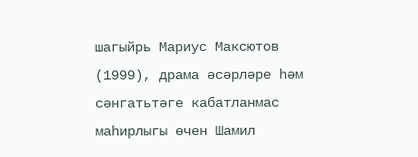шагыйрь Мариус Максютов (1999), драма әсәрләре һәм сәнгатьтәге кабатланмас маһирлыгы өчен Шамил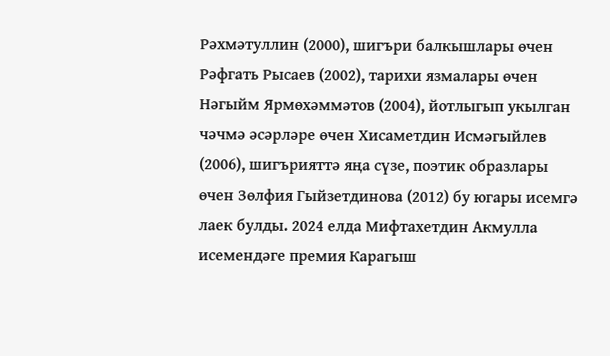Рәхмәтуллин (2000), шигъри балкышлары өчен Рәфгать Рысаев (2002), тарихи язмалары өчен Нәгыйм Ярмөхәммәтов (2004), йотлыгып укылган чәчмә әсәрләре өчен Хисаметдин Исмәгыйлев (2006), шигърияттә яңа сүзе, поэтик образлары өчен Зөлфия Гыйзетдинова (2012) бу югары исемгә лаек булды. 2024 елда Мифтахетдин Акмулла исемендәге премия Карагыш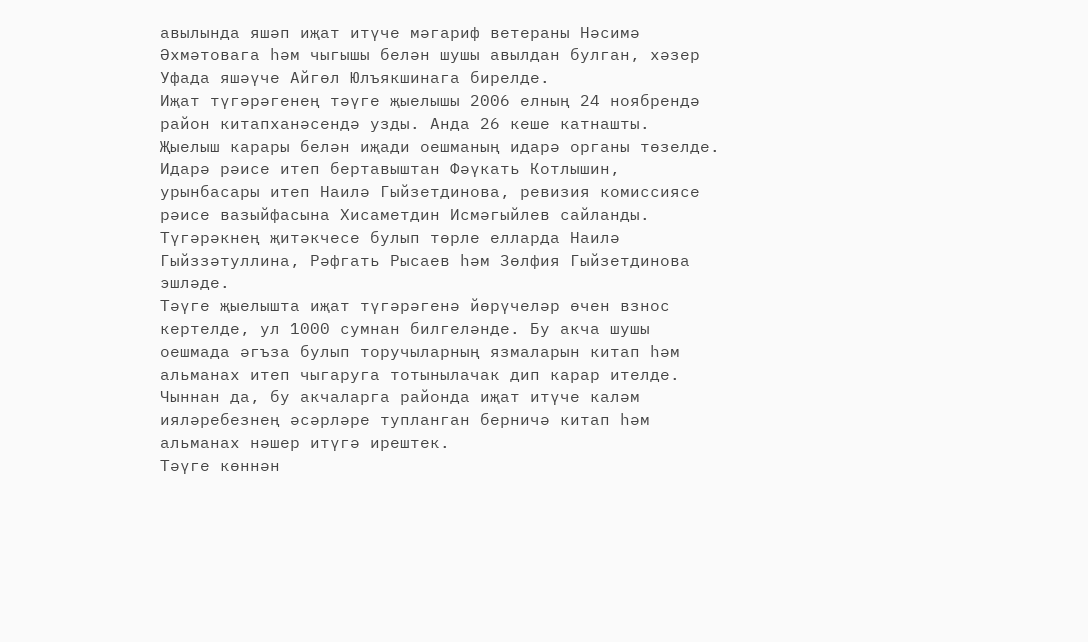авылында яшәп иҗат итүче мәгариф ветераны Нәсимә Әхмәтовага һәм чыгышы белән шушы авылдан булган, хәзер Уфада яшәүче Айгөл Юлъякшинага бирелде.
Иҗат түгәрәгенең тәүге җыелышы 2006 елның 24 ноябрендә район китапханәсендә узды. Анда 26 кеше катнашты.
Җыелыш карары белән иҗади оешманың идарә органы төзелде. Идарә рәисе итеп бертавыштан Фәүкать Котлышин, урынбасары итеп Наилә Гыйзетдинова, ревизия комиссиясе рәисе вазыйфасына Хисаметдин Исмәгыйлев сайланды. Түгәрәкнең җитәкчесе булып төрле елларда Наилә Гыйззәтуллина, Рәфгать Рысаев һәм Зөлфия Гыйзетдинова эшләде.
Тәүге җыелышта иҗат түгәрәгенә йөрүчеләр өчен взнос кертелде, ул 1000 сумнан билгеләнде. Бу акча шушы оешмада әгъза булып торучыларның язмаларын китап һәм альманах итеп чыгаруга тотынылачак дип карар ителде. Чыннан да, бу акчаларга районда иҗат итүче каләм ияләребезнең әсәрләре тупланган берничә китап һәм альманах нәшер итүгә ирештек.
Тәүге көннән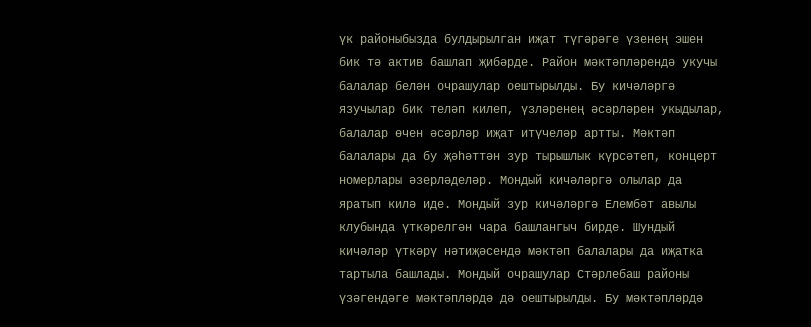үк районыбызда булдырылган иҗат түгәрәге үзенең эшен бик тә актив башлап җибәрде. Район мәктәпләрендә укучы балалар белән очрашулар оештырылды. Бу кичәләргә язучылар бик теләп килеп, үзләренең әсәрләрен укыдылар, балалар өчен әсәрләр иҗат итүчеләр артты. Мәктәп балалары да бу җәһәттән зур тырышлык күрсәтеп, концерт номерлары әзерләделәр. Мондый кичәләргә олылар да яратып килә иде. Мондый зур кичәләргә Елембәт авылы клубында үткәрелгән чара башлангыч бирде. Шундый кичәләр үткәрү нәтиҗәсендә мәктәп балалары да иҗатка тартыла башлады. Мондый очрашулар Стәрлебаш районы үзәгендәге мәктәпләрдә дә оештырылды. Бу мәктәпләрдә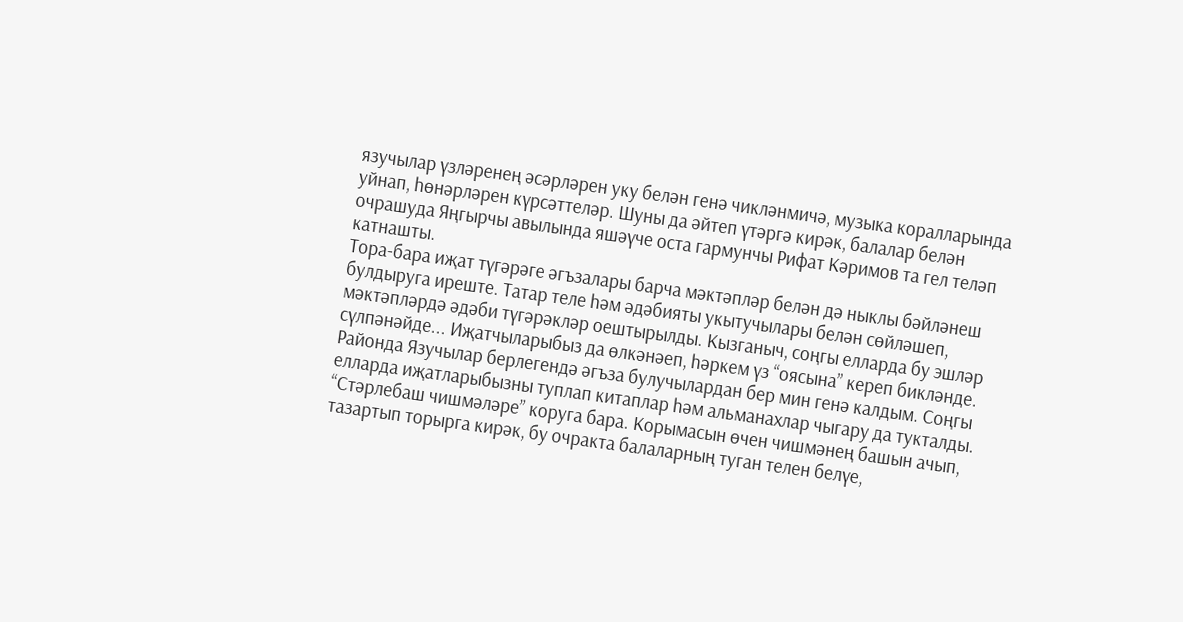язучылар үзләренең әсәрләрен уку белән генә чикләнмичә, музыка коралларында уйнап, һөнәрләрен күрсәттеләр. Шуны да әйтеп үтәргә кирәк, балалар белән очрашуда Яңгырчы авылында яшәүче оста гармунчы Рифат Кәримов та гел теләп катнашты.
Тора-бара иҗат түгәрәге әгъзалары барча мәктәпләр белән дә ныклы бәйләнеш булдыруга иреште. Татар теле һәм әдәбияты укытучылары белән сөйләшеп, мәктәпләрдә әдәби түгәрәкләр оештырылды. Кызганыч, соңгы елларда бу эшләр сүлпәнәйде... Иҗатчыларыбыз да өлкәнәеп, һәркем үз “оясына” кереп бикләнде. Районда Язучылар берлегендә әгъза булучылардан бер мин генә калдым. Соңгы елларда иҗатларыбызны туплап китаплар һәм альманахлар чыгару да тукталды. “Стәрлебаш чишмәләре” коруга бара. Корымасын өчен чишмәнең башын ачып, тазартып торырга кирәк, бу очракта балаларның туган телен белүе,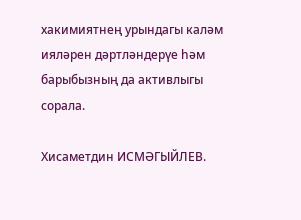хакимиятнең урындагы каләм ияләрен дәртләндерүе һәм барыбызның да активлыгы сорала.

Хисаметдин ИСМӘГЫЙЛЕВ.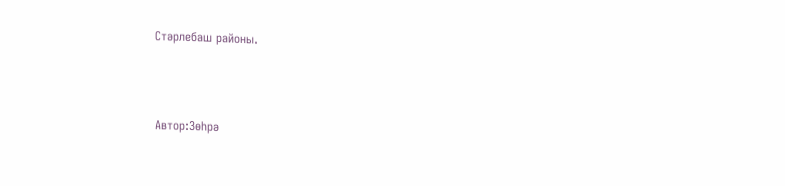Стәрлебаш районы.



Автор:Зөһрә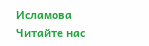Исламова
Читайте нас